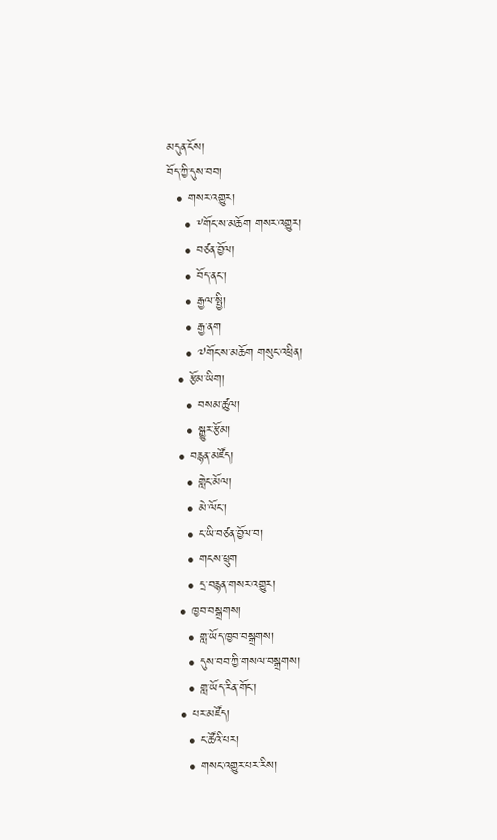མདུན་ངོས།
བོད་ཀྱི་དུས་བབ།
  • གསར་འགྱུར།
    • ༸གོང་ས་མཆོག གསར་འགྱུར།
    • བཙན་བྱོལ།
    • བོད་ནང་།
    • རྒྱལ་སྤྱི།
    • རྒྱ་ནག
    • ༧གོང་ས་མཆོག གསུང་འཕྲིན།
  • རྩོམ་ཡིག།
    • བསམ་ཚུལ།
    • སྒྱུར་རྩོམ།
  • བརྙན་མཛོད།
    • གླེང་མོལ།
    • མེ་ལོང་།
    • ང་ཡི་བཙན་བྱོལ་བ།
    • གངས་ཕྲུག
    • དྲ་བརྙན་གསར་འགྱུར།
  • ཁྱབ་བསྒྲགས།
    • གླ་ཡོད་ཁྱབ་བསྒྲགས།
    • དུས་བབ་ཀྱི་གསལ་བསྒྲགས།
    • གླ་ཡོད་རིན་གོང་།
  • པར་མཛོད།
    • ང་ཚོའི་པར།
    • གསང་འགྱུར་པར་རིས།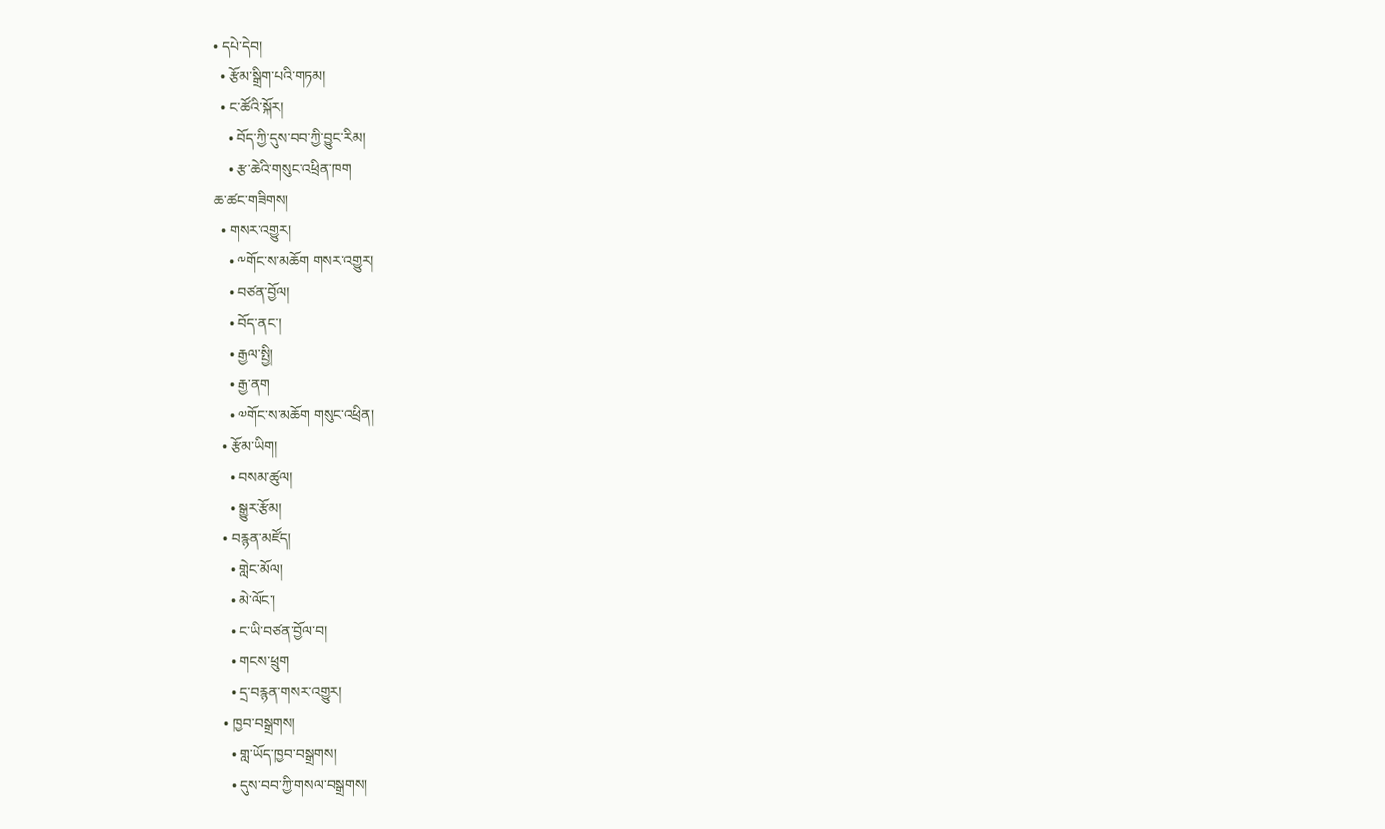• དཔེ་དེབ།
  • རྩོམ་སྒྲིག་པའི་གཏམ།
  • ང་ཚོའི་སྐོར།
    • བོད་ཀྱི་དུས་བབ་ཀྱི་བྱུང་རིམ།
    • རྩ་ཆེའི་གསུང་འཕྲིན་ཁག
ཆ་ཚང་གཟིགས།
  • གསར་འགྱུར།
    • ༸གོང་ས་མཆོག གསར་འགྱུར།
    • བཙན་བྱོལ།
    • བོད་ནང་།
    • རྒྱལ་སྤྱི།
    • རྒྱ་ནག
    • ༧གོང་ས་མཆོག གསུང་འཕྲིན།
  • རྩོམ་ཡིག།
    • བསམ་ཚུལ།
    • སྒྱུར་རྩོམ།
  • བརྙན་མཛོད།
    • གླེང་མོལ།
    • མེ་ལོང་།
    • ང་ཡི་བཙན་བྱོལ་བ།
    • གངས་ཕྲུག
    • དྲ་བརྙན་གསར་འགྱུར།
  • ཁྱབ་བསྒྲགས།
    • གླ་ཡོད་ཁྱབ་བསྒྲགས།
    • དུས་བབ་ཀྱི་གསལ་བསྒྲགས།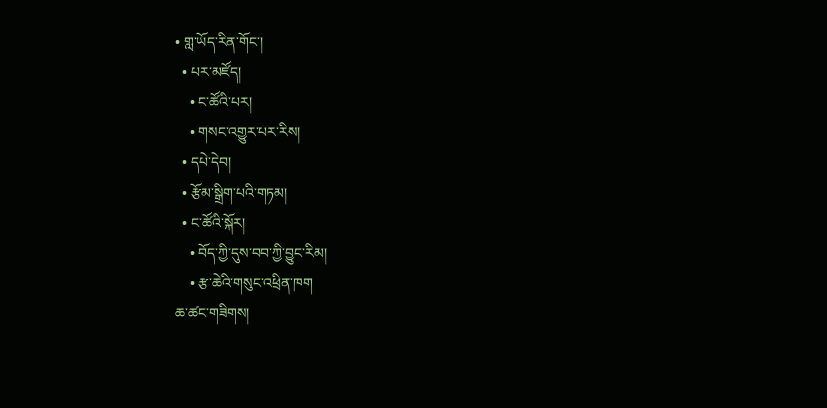• གླ་ཡོད་རིན་གོང་།
  • པར་མཛོད།
    • ང་ཚོའི་པར།
    • གསང་འགྱུར་པར་རིས།
  • དཔེ་དེབ།
  • རྩོམ་སྒྲིག་པའི་གཏམ།
  • ང་ཚོའི་སྐོར།
    • བོད་ཀྱི་དུས་བབ་ཀྱི་བྱུང་རིམ།
    • རྩ་ཆེའི་གསུང་འཕྲིན་ཁག
ཆ་ཚང་གཟིགས།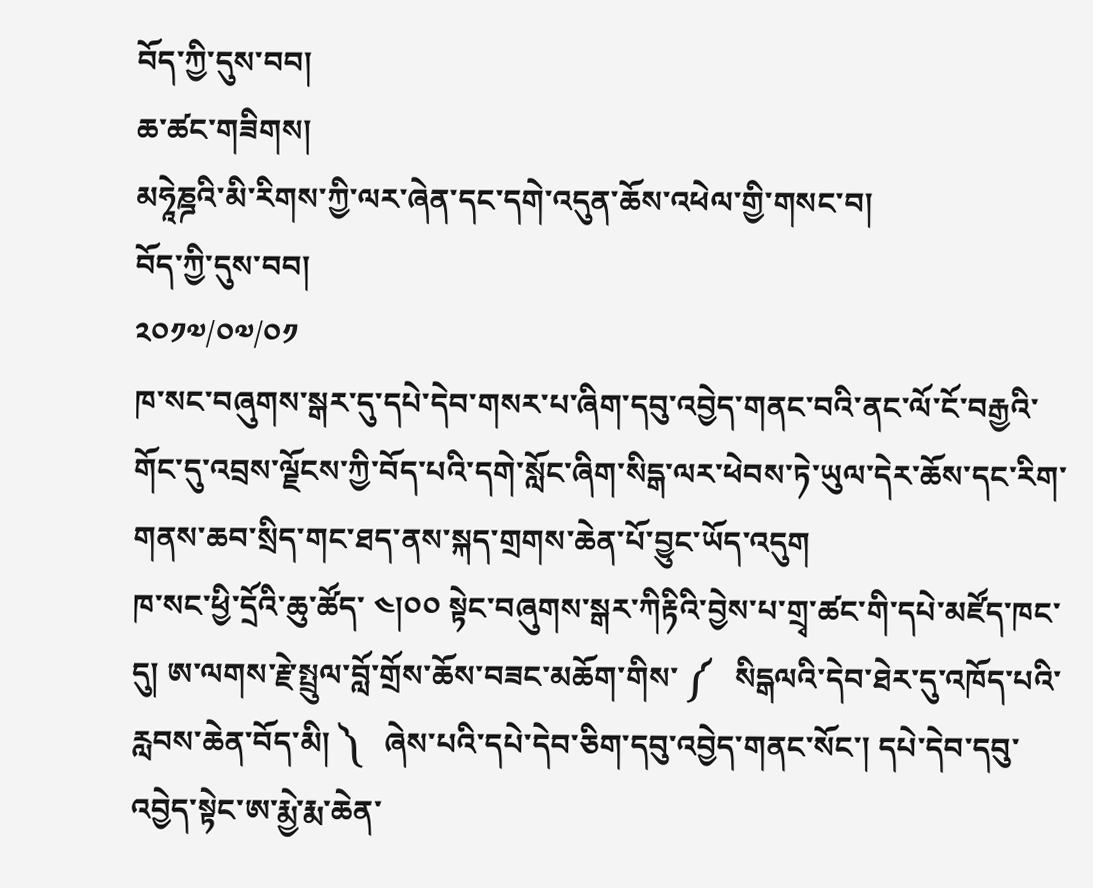བོད་ཀྱི་དུས་བབ།
ཆ་ཚང་གཟིགས།
མཧཱེཎྜའི་མི་རིགས་ཀྱི་ལར་ཞེན་དང་དགེ་འདུན་ཆོས་འཕེལ་གྱི་གསང་བ།
བོད་ཀྱི་དུས་བབ།
༢༠༡༧/༠༧/༠༡
ཁ་སང་བཞུགས་སྒར་དུ་དཔེ་དེབ་གསར་པ་ཞིག་དབུ་འབྱེད་གནང་བའི་ནང་ལོ་ངོ་བརྒྱའི་གོང་དུ་འབྲས་ལྗོངས་ཀྱི་བོད་པའི་དགེ་སློང་ཞིག་སིདྒ་ལར་ཕེབས་ཏེ་ཡུལ་དེར་ཆོས་དང་རིག་གནས་ཆབ་སྲིད་གང་ཐད་ནས་སྐད་གྲགས་ཆེན་པོ་བྱུང་ཡོད་འདུག
ཁ་སང་ཕྱི་དྲོའི་ཆུ་ཚོད་ ༤།༠༠ སྟེང་བཞུགས་སྒར་ཀིརྟིའི་བྱེས་པ་གྲྭ་ཚང་གི་དཔེ་མཛོད་ཁང་དུ། ཨ་ལགས་རྗེ་སྤྲུལ་བློ་གྲོས་ཆོས་བཟང་མཆོག་གིས་ ༼   སིདྒལའི་དེབ་ཐེར་དུ་འཁོད་པའི་རླབས་ཆེན་བོད་མི། ༽   ཞེས་པའི་དཔེ་དེབ་ཅིག་དབུ་འབྱེད་གནང་སོང་། དཔེ་དེབ་དབུ་འབྱེད་སྟེང་ཨ་རྨྱེ་རྨ་ཆེན་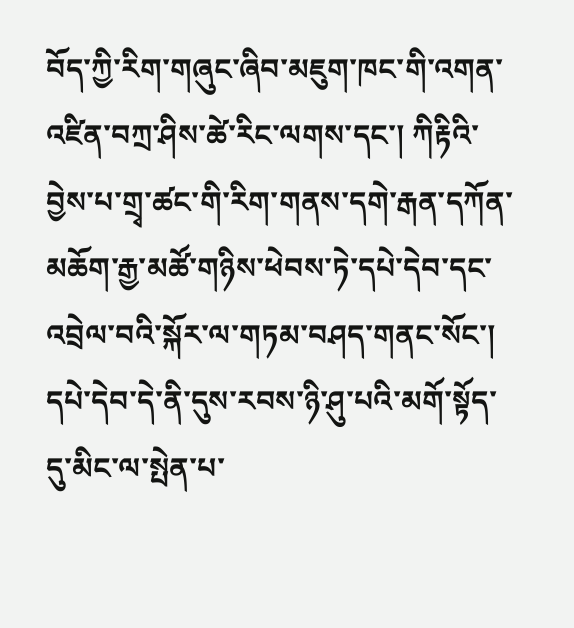བོད་ཀྱི་རིག་གཞུང་ཞིབ་མཇུག་ཁང་གི་འགན་འཛིན་བཀྲ་ཤིས་ཚེ་རིང་ལགས་དང་། ཀིརྟིའི་བྱེས་པ་གྲྭ་ཚང་གི་རིག་གནས་དགེ་རྒན་དཀོན་མཆོག་རྒྱ་མཚོ་གཉིས་ཕེབས་ཏེ་དཔེ་དེབ་དང་འབྲེལ་བའི་སྐོར་ལ་གཏམ་བཤད་གནང་སོང་།
དཔེ་དེབ་དེ་ནི་དུས་རབས་ཉི་ཤུ་པའི་མགོ་སྟོད་དུ་མིང་ལ་སྤེན་པ་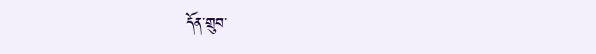དོན་གྲུབ་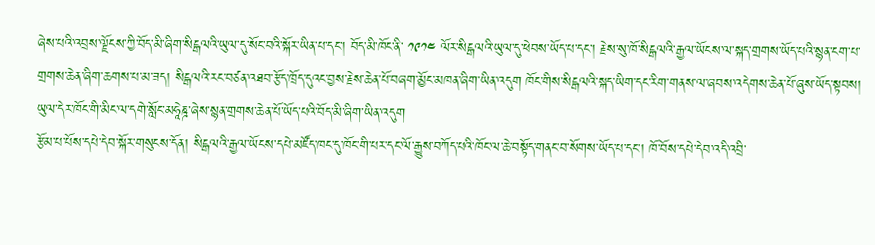ཞེས་པའི་འབྲས་ལྗོངས་ཀྱི་བོད་མི་ཞིག་སིངྒལའི་ཡུལ་དུ་སོང་བའི་སྐོར་ཡིན་པ་དང་། བོད་མི་ཁོང་ནི་ ༡༩༡༤ ལོར་སིངྒལའི་ཡུལ་དུ་ཕེབས་ཡོད་པ་དང་། རྗེས་སུ་ཁོ་སིངྒལའི་རྒྱལ་ཡོངས་ལ་སྐད་གྲགས་ཡོད་པའི་སྙན་ངག་པ་གྲགས་ཆེན་ཞིག་ཆགས་པ་མ་ཟད། སིངྒལའི་རང་བཙན་འཐབ་རྩོད་ཁྲོད་དུའང་བྱས་རྗེས་ཆེན་པོ་བཞག་མྱོང་མཁན་ཞིག་ཡིན་འདུག ཁོང་གིས་སིངྒལའི་སྐད་ཡིག་དང་རིག་གནས་ལ་ཞབས་འདེགས་ཆེན་པོ་ཞུས་ཡོད་སྟབས། ཡུལ་དེར་ཁོང་གི་མིང་ལ་དགེ་སློང་མཧཱེཎྜ་ཞེས་སྙན་གྲགས་ཆེན་པོ་ཡོད་པའི་བོད་མི་ཞིག་ཡིན་འདུག
རྩོམ་པ་པོས་དཔེ་དེབ་སྐོར་གསུངས་དོན། སིངྒལའི་རྒྱལ་ཡོངས་དཔེ་མཛོད་ཁང་དུ་ཁོང་གི་པར་དང་ལོ་རྒྱུས་བཀོད་པའི་ཁོང་ལ་ཆེ་བསྟོད་གནང་བ་སོགས་ཡོད་པ་དང་། ཁོ་བོས་དཔེ་དེབ་འདི་འབྲི་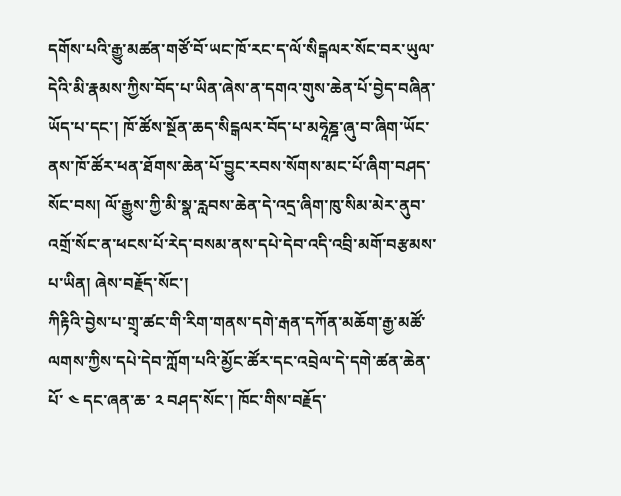དགོས་པའི་རྒྱུ་མཚན་གཙོ་བོ་ཡང་ཁོ་རང་ད་ལོ་སིངྒལར་སོང་བར་ཡུལ་དེའི་མི་རྣམས་ཀྱིས་བོད་པ་ཡིན་ཞེས་ན་དགའ་གུས་ཆེན་པོ་བྱེད་བཞིན་ཡོད་པ་དང་། ཁོ་ཚོས་སྔོན་ཆད་སིངྒལར་བོད་པ་མཧཱེཎྜ་ཞུ་བ་ཞིག་ཡོང་ནས་ཁོ་ཚོར་ཕན་ཐོགས་ཆེན་པོ་བྱུང་རབས་སོགས་མང་པོ་ཞིག་བཤད་སོང་བས། ལོ་རྒྱུས་ཀྱི་མི་སྣ་རླབས་ཆེན་དེ་འདྲ་ཞིག་ཁུ་སིམ་མེར་ནུབ་འགྲོ་སོང་ན་ཕངས་པོ་རེད་བསམ་ནས་དཔེ་དེབ་འདི་འབྲི་མགོ་བརྩམས་པ་ཡིན། ཞེས་བརྗོད་སོང་།
ཀིརྟིའི་བྱེས་པ་གྲྭ་ཚང་གི་རིག་གནས་དགེ་རྒན་དཀོན་མཆོག་རྒྱ་མཚོ་ལགས་ཀྱིས་དཔེ་དེབ་ཀློག་པའི་མྱོང་ཚོར་དང་འབྲེལ་དེ་དགེ་ཚན་ཆེན་པོ་ ༤ དང་ཞན་ཆ་ ༢ བཤད་སོང་། ཁོང་གིས་བརྗོད་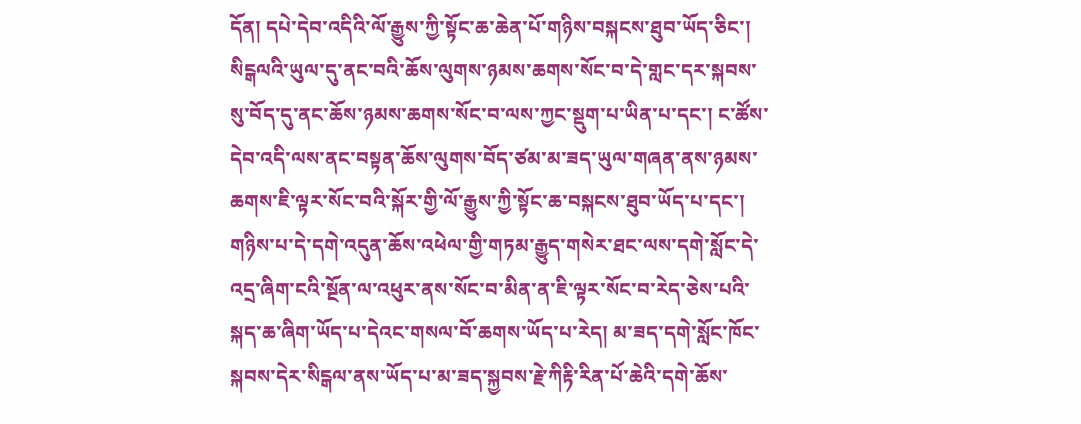དོན། དཔེ་དེབ་འདིའི་ལོ་རྒྱུས་ཀྱི་སྟོང་ཆ་ཆེན་པོ་གཉིས་བསྐངས་ཐུབ་ཡོད་ཅིང་། སིངྒལའི་ཡུལ་དུ་ནང་བའི་ཆོས་ལུགས་ཉམས་ཆགས་སོང་བ་དེ་གླང་དར་སྐབས་སུ་བོད་དུ་ནང་ཆོས་ཉམས་ཆགས་སོང་བ་ལས་ཀྱང་སྡུག་པ་ཡིན་པ་དང་། ང་ཚོས་དེབ་འདི་ལས་ནང་བསྟན་ཆོས་ལུགས་བོད་ཙམ་མ་ཟད་ཡུལ་གཞན་ནས་ཉམས་ཆགས་ཇི་ལྟར་སོང་བའི་སྐོར་གྱི་ལོ་རྒྱུས་ཀྱི་སྟོང་ཆ་བསྐངས་ཐུབ་ཡོད་པ་དང་། གཉིས་པ་དེ་དགེ་འདུན་ཆོས་འཕེལ་གྱི་གཏམ་རྒྱུད་གསེར་ཐང་ལས་དགེ་སློང་དེ་འདྲ་ཞིག་ངའི་སྔོན་ལ་འཕུར་ནས་སོང་བ་མིན་ན་ཇི་ལྟར་སོང་བ་རེད་ཅེས་པའི་སྐད་ཆ་ཞིག་ཡོད་པ་དེའང་གསལ་བོ་ཆགས་ཡོད་པ་རེད། མ་ཟད་དགེ་སློང་ཁོང་སྐབས་དེར་སིངྒལ་ནས་ཡོད་པ་མ་ཟད་སྐྱབས་རྗེ་ཀིརྟི་རིན་པོ་ཆེའི་དགེ་ཆོས་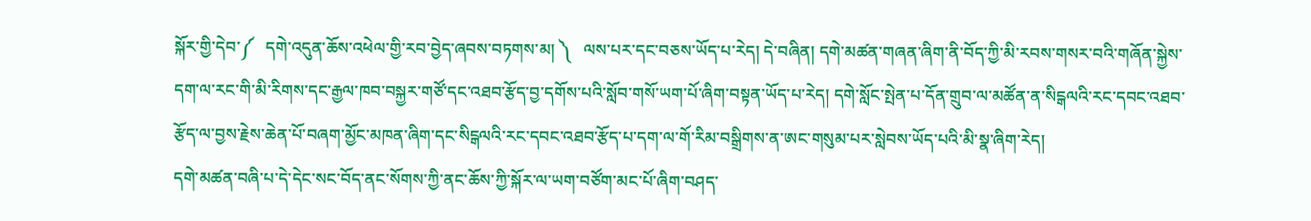སྐོར་གྱི་དེབ་༼   དགེ་འདུན་ཆོས་འཕེལ་གྱི་རབ་བྱེད་ཞབས་བཏགས་མ། ༽   ལས་པར་དང་བཅས་ཡོད་པ་རེད། དེ་བཞིན། དགེ་མཚན་གཞན་ཞིག་ནི་བོད་ཀྱི་མི་རབས་གསར་བའི་གཞོན་སྐྱེས་དག་ལ་རང་གི་མི་རིགས་དང་རྒྱལ་ཁབ་བསྐྱར་གཙོ་དང་འཐབ་རྩོད་བྱ་དགོས་པའི་སློབ་གསོ་ཡག་པོ་ཞིག་བསྟན་ཡོད་པ་རེད། དགེ་སློང་སྤེན་པ་དོན་གྲུབ་ལ་མཚོན་ན་སིངྒལའི་རང་དབང་འཐབ་རྩོད་ལ་བྱས་རྗེས་ཆེན་པོ་བཞག་མྱོང་མཁན་ཞིག་དང་སིངྒལའི་རང་དབང་འཐབ་རྩོད་པ་དག་ལ་གོ་རིམ་བསྒྲིགས་ན་ཨང་གསུམ་པར་སླེབས་ཡོད་པའི་མི་སྣ་ཞིག་རེད།
དགེ་མཚན་བཞི་པ་དེ་དེང་སང་བོད་ནང་སོགས་ཀྱི་ནང་ཆོས་ཀྱི་སྐོར་ལ་ཡག་བཙོག་མང་པོ་ཞིག་བཤད་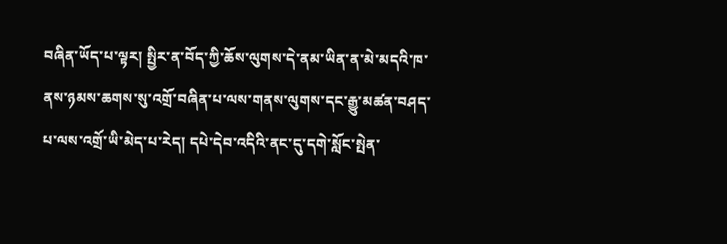བཞིན་ཡོད་པ་ལྟར། སྤྱིར་ན་བོད་ཀྱི་ཆོས་ལུགས་དེ་ནམ་ཡིན་ན་མེ་མདའི་ཁ་ནས་ཉམས་ཆགས་སུ་འགྲོ་བཞིན་པ་ལས་གནས་ལུགས་དང་རྒྱུ་མཚན་བཤད་པ་ལས་འགྲོ་ཡི་མེད་པ་རེད། དཔེ་དེབ་འདིའི་ནང་དུ་དགེ་སློང་སྤེན་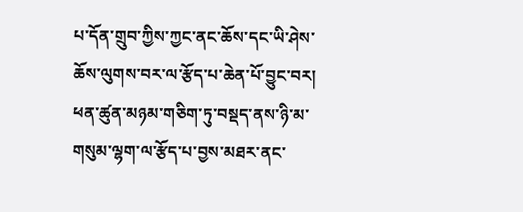པ་དོན་གྲུབ་ཀྱིས་ཀྱང་ནང་ཆོས་དང་ཡི་ཤེས་ཆོས་ལུགས་བར་ལ་རྩོད་པ་ཆེན་པོ་བྱུང་བར། ཕན་ཚུན་མཉམ་གཅིག་ཏུ་བསྡད་ནས་ཉི་མ་གསུམ་ལྷག་ལ་རྩོད་པ་བྱས་མཐར་ནང་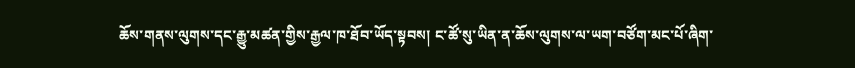ཆོས་གནས་ལུགས་དང་རྒྱུ་མཚན་གྱིས་རྒྱལ་ཁ་ཐོབ་ཡོད་སྟབས། ང་ཚོ་སུ་ཡིན་ན་ཆོས་ལུགས་ལ་ཡག་བཙོག་མང་པོ་ཞིག་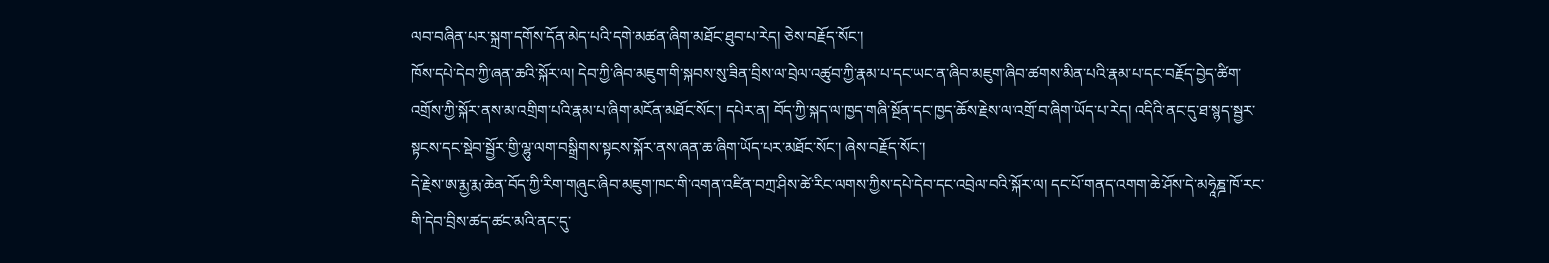ལབ་བཞིན་པར་སྐྲག་དགོས་དོན་མེད་པའི་དགེ་མཚན་ཞིག་མཐོང་ཐུབ་པ་རེད། ཅེས་བརྗོད་སོང་།
ཁོས་དཔེ་དེབ་ཀྱི་ཞན་ཆའི་སྐོར་ལ། དེབ་ཀྱི་ཞིབ་མཇུག་གི་སྐབས་སུ་ཟིན་བྲིས་ལ་བྲེལ་འཚུབ་ཀྱི་རྣམ་པ་དང་ཡང་ན་ཞིབ་མཇུག་ཞིབ་ཚགས་མིན་པའི་རྣམ་པ་དང་བརྗོད་བྱེད་ཚིག་འགྲོས་ཀྱི་སྐོར་ནས་མ་འགྲིག་པའི་རྣམ་པ་ཞིག་མངོན་མཐོང་སོང་། དཔེར་ན། བོད་ཀྱི་སྐད་ལ་ཁྱད་གཞི་སྔོན་དང་ཁྱད་ཆོས་རྗེས་ལ་འགྲོ་བ་ཞིག་ཡོད་པ་རེད། འདིའི་ནང་དུ་ཐ་སྙད་སྦྱར་སྟངས་དང་སྡེབ་སྦྱོར་གྱི་ལྷུ་ལག་བསྒྲིགས་སྟངས་སྐོར་ནས་ཞན་ཆ་ཞིག་ཡོད་པར་མཐོང་སོང་། ཞེས་བརྗོད་སོང་།
དེ་རྗེས་ཨ་རྨྱ་རྨ་ཆེན་བོད་ཀྱི་རིག་གཞུང་ཞིབ་མཇུག་ཁང་གི་འགན་འཛིན་བཀྲ་ཤིས་ཚེ་རིང་ལགས་ཀྱིས་དཔེ་དེབ་དང་འབྲེལ་བའི་སྐོར་ལ། དང་པོ་གནད་འགག་ཆེ་ཤོས་དེ་མཧཱེཎྜ་ཁོ་རང་གི་དེབ་བྲིས་ཚད་ཚང་མའི་ནང་དུ་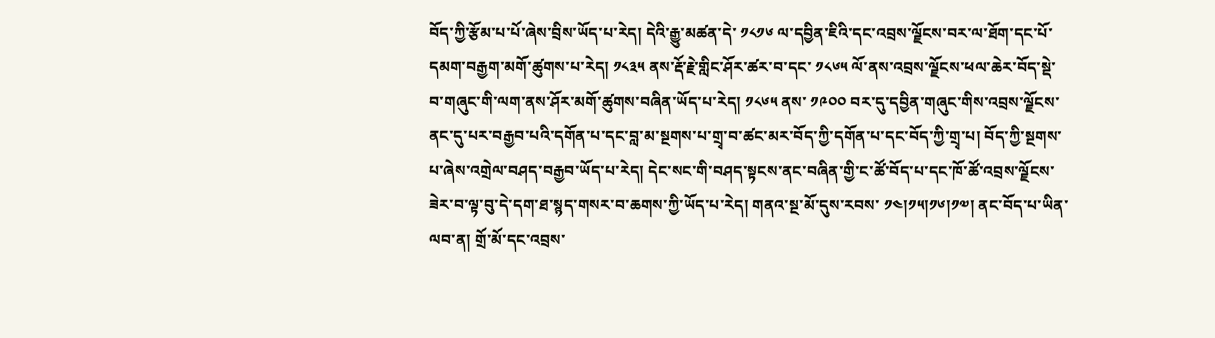བོད་ཀྱི་རྩོམ་པ་པོ་ཞེས་བྲིས་ཡོད་པ་རེད། དེའི་རྒྱུ་མཚན་དེ་ ༡༨༡༦ ལ་དབྱིན་ཇིའི་དང་འབྲས་ལྗོངས་བར་ལ་ཐོག་དང་པོ་དམག་བརྒྱག་མགོ་ཚུགས་པ་རེད། ༡༨༣༥ ནས་རྡོ་རྗེ་གླིང་ཤོར་ཚར་བ་དང་ ༡༨༦༥ ལོ་ནས་འབྲས་ལྗོངས་ཕལ་ཆེར་བོད་སྡེ་བ་གཞུང་གི་ལག་ནས་ཤོར་མགོ་ཚུགས་བཞིན་ཡོད་པ་རེད། ༡༨༦༥ ནས་ ༡༩༠༠ བར་དུ་དབྱིན་གཞུང་གིས་འབྲས་ལྗོངས་ནང་དུ་པར་བརྒྱབ་པའི་དགོན་པ་དང་བླ་མ་སྔགས་པ་གྲྭ་བ་ཚང་མར་བོད་ཀྱི་དགོན་པ་དང་བོད་ཀྱི་གྲྭ་པ། བོད་ཀྱི་སྔགས་པ་ཞེས་འགྲེལ་བཤད་བརྒྱབ་ཡོད་པ་རེད། དེང་སང་གི་བཤད་སྟངས་ནང་བཞིན་གྱི་ང་ཚོ་བོད་པ་དང་ཁོ་ཚོ་འབྲས་ལྗོངས་ཟེར་བ་ལྟ་བུ་དེ་དག་ཐ་སྙད་གསར་བ་ཆགས་ཀྱི་ཡོད་པ་རེད། གནའ་སྔ་མོ་དུས་རབས་ ༡༤།༡༥།༡༦།༡༧། ནང་བོད་པ་ཡིན་ལབ་ན། གྲོ་མོ་དང་འབྲས་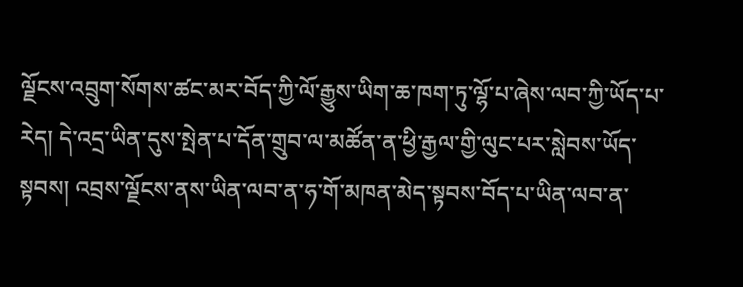ལྗོངས་འབྲུག་སོགས་ཚང་མར་བོད་ཀྱི་ལོ་རྒྱུས་ཡིག་ཆ་ཁག་ཏུ་ལྷོ་པ་ཞེས་ལབ་ཀྱི་ཡོད་པ་རེད། དེ་འདྲ་ཡིན་དུས་སྤེན་པ་དོན་གྲུབ་ལ་མཚོན་ན་ཕྱི་རྒྱལ་གྱི་ལུང་པར་སླེབས་ཡོད་སྟབས། འབྲས་ལྗོངས་ནས་ཡིན་ལབ་ན་ཧ་གོ་མཁན་མེད་སྟབས་བོད་པ་ཡིན་ལབ་ན་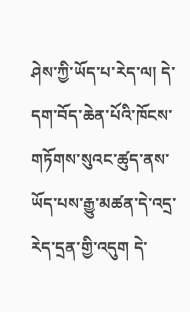ཤེས་ཀྱི་ཡོད་པ་རེད་ལ། དེ་དག་བོད་ཆེན་པོའི་ཁོངས་གཏོགས་སུའང་ཚུད་ནས་ཡོད་པས་རྒྱུ་མཚན་དེ་འདྲ་རེད་དྲན་གྱི་འདུག དེ་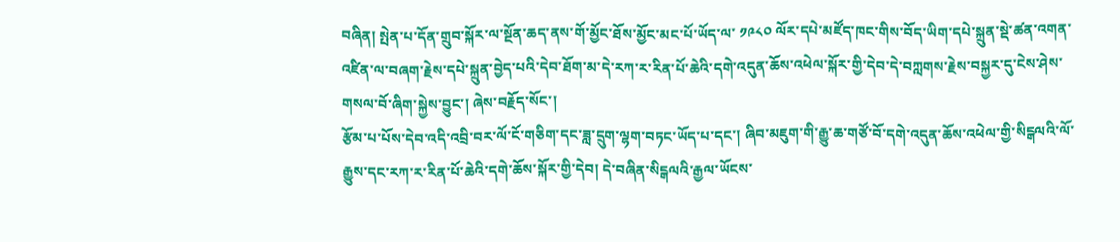བཞིན། སྤེན་པ་དོན་གྲུབ་སྐོར་ལ་སྔོན་ཆད་ནས་གོ་མྱོང་ཐོས་མྱོང་མང་པོ་ཡོད་ལ་ ༡༩༨༠ ལོར་དཔེ་མཛོད་ཁང་གིས་བོད་ཡིག་དཔེ་སྐྲུན་སྡེ་ཚན་འགན་འཛིན་ལ་བཞག་རྗེས་དཔེ་སྐྲུན་བྱེད་པའི་དེབ་ཐོག་མ་དེ་རཀ་ར་རིན་པོ་ཆེའི་དགེ་འདུན་ཆོས་འཕེལ་སྐོར་གྱི་དེབ་དེ་བཀླགས་རྗེས་བསྐྱར་དུ་ངེས་ཤེས་གསལ་བོ་ཞིག་སྐྱེས་བྱུང་། ཞེས་བརྗོད་སོང་།
རྩོམ་པ་པོས་དེབ་འདི་འབྲི་བར་ལོ་ངོ་གཅིག་དང་ཟླ་དྲུག་ལྷག་བཏང་ཡོད་པ་དང་། ཞིབ་མཇུག་གི་རྒྱུ་ཆ་གཙོ་བོ་དགེ་འདུན་ཆོས་འཕེལ་གྱི་སིངྒལའི་ལོ་རྒྱུས་དང་རཀ་ར་རིན་པོ་ཆེའི་དགེ་ཆོས་སྐོར་གྱི་དེབ། དེ་བཞིན་སིངྒལའི་རྒྱལ་ཡོངས་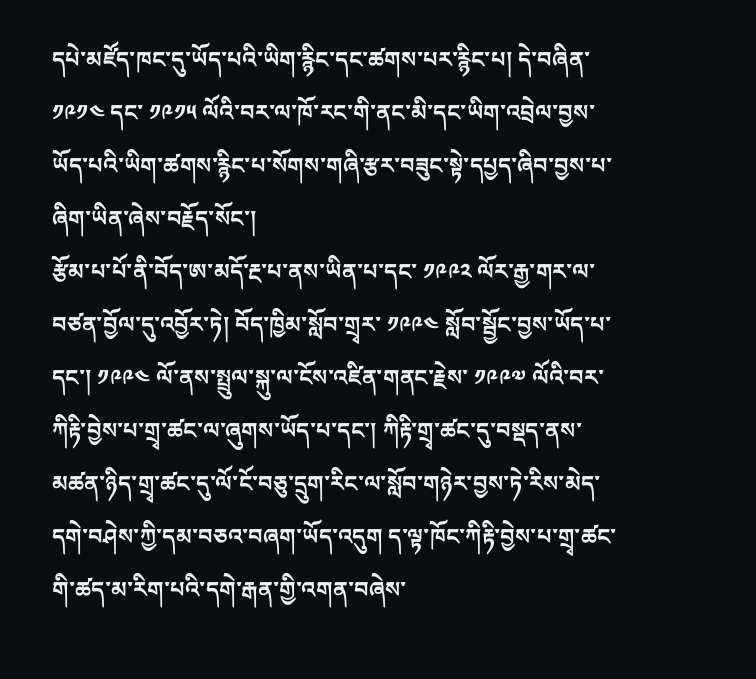དཔེ་མཛོད་ཁང་དུ་ཡོད་པའི་ཡིག་རྙིང་དང་ཚགས་པར་རྙིང་པ། དེ་བཞིན་ ༡༩༡༤ དང་ ༡༩༡༥ ལོའི་བར་ལ་ཁོ་རང་གི་ནང་མི་དང་ཡིག་འབྲེལ་བྱས་ཡོད་པའི་ཡིག་ཚགས་རྙིང་པ་སོགས་གཞི་རྩར་བཟུང་སྟེ་དཔྱད་ཞིབ་བྱས་པ་ཞིག་ཡིན་ཞེས་བརྗོད་སོང་།
རྩོམ་པ་པོ་ནི་བོད་ཨ་མདོ་རྔ་པ་ནས་ཡིན་པ་དང་ ༡༩༩༢ ལོར་རྒྱ་གར་ལ་བཙན་བྱོལ་དུ་འབྱོར་ཏེ། བོད་ཁྱིམ་སློབ་གྲྭར་ ༡༩༩༤ སློབ་སྦྱོང་བྱས་ཡོད་པ་དང་། ༡༩༩༤ ལོ་ནས་སྤྲུལ་སྐུ་ལ་ངོས་འཛིན་གནང་རྗེས་ ༡༩༩༧ ལོའི་བར་ཀིརྟི་བྱེས་པ་གྲྭ་ཚང་ལ་ཞུགས་ཡོད་པ་དང་། ཀིརྟི་གྲྭ་ཚང་དུ་བསྡད་ནས་མཚན་ཉིད་གྲྭ་ཚང་དུ་ལོ་ངོ་བཅུ་དྲུག་རིང་ལ་སློབ་གཉེར་བྱས་ཏེ་རིས་མེད་དགེ་བཤེས་ཀྱི་དམ་བཅའ་བཞག་ཡོད་འདུག ད་ལྟ་ཁོང་ཀིརྟི་བྱེས་པ་གྲྭ་ཚང་གི་ཚད་མ་རིག་པའི་དགེ་རྒན་གྱི་འགན་བཞེས་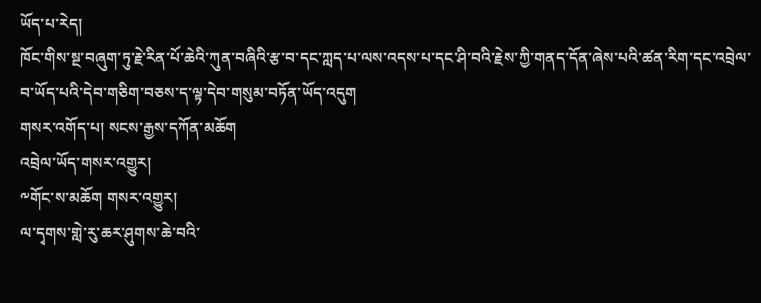ཡོད་པ་རེད།
ཁོང་གིས་སྔ་བཞུག་ཏུ་རྗེ་རིན་པོ་ཆེའི་ཀུན་བཞིའི་རྩ་བ་དང་ཀླད་པ་ལས་འདས་པ་དང་ཤི་བའི་རྗེས་ཀྱི་གནད་དོན་ཞེས་པའི་ཚན་རིག་དང་འབྲེལ་བ་ཡོད་པའི་དེབ་གཅིག་བཅས་ད་ལྟ་དེབ་གསུམ་བཏོན་ཡོད་འདུག
གསར་འགོད་པ། སངས་རྒྱས་དཀོན་མཆོག
འབྲེལ་ཡོད་གསར་འགྱུར།
༸གོང་ས་མཆོག གསར་འགྱུར།
ལ་དྭགས་གླེ་རུ་ཆར་ཤུགས་ཆེ་བའི་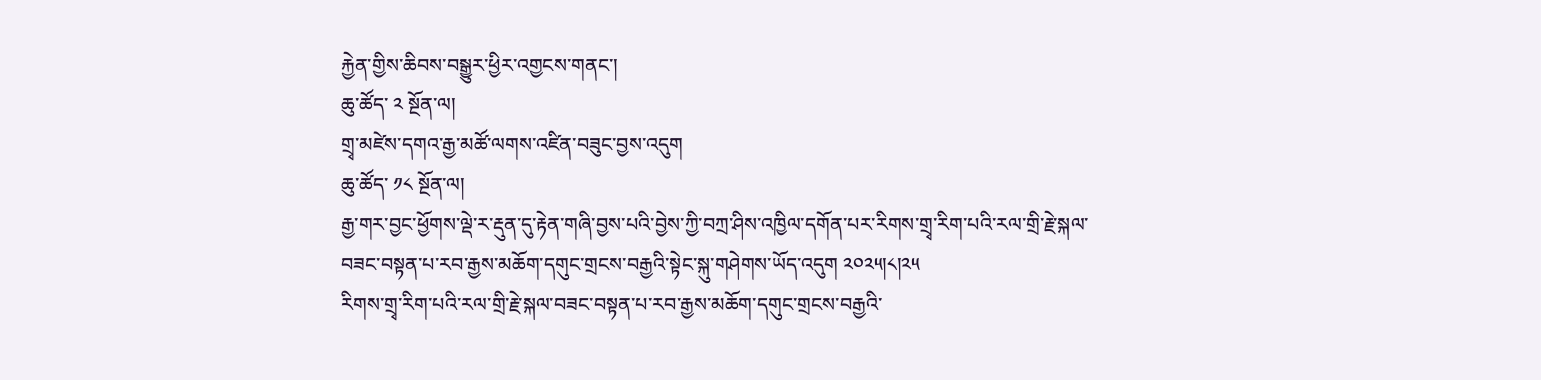རྐྱེན་གྱིས་ཆིབས་བསྒྱུར་ཕྱིར་འགྱངས་གནང་།
ཆུ་ཚོད་ ༢ སྔོན་ལ།
གྲྭ་མཛེས་དགའ་རྒྱ་མཚོ་ལགས་འཛིན་བཟུང་བྱས་འདུག
ཆུ་ཚོད་ ༡༨ སྔོན་ལ།
རྒྱ་གར་བྱང་ཕྱོགས་ལྡེ་ར་རྡུན་དུ་རྟེན་གཞི་བྱས་པའི་བྱེས་ཀྱི་བཀྲ་ཤིས་འཁྱིལ་དགོན་པར་རིགས་གྲྭ་རིག་པའི་རལ་གྲི་རྗེ་སྐལ་བཟང་བསྟན་པ་རབ་རྒྱས་མཆོག་དགུང་གྲངས་བརྒྱའི་སྟེང་སྐུ་གཤེགས་ཡོད་འདུག ༢༠༢༥།༨།༢༥
རིགས་གྲྭ་རིག་པའི་རལ་གྲི་རྗེ་སྐལ་བཟང་བསྟན་པ་རབ་རྒྱས་མཆོག་དགུང་གྲངས་བརྒྱའི་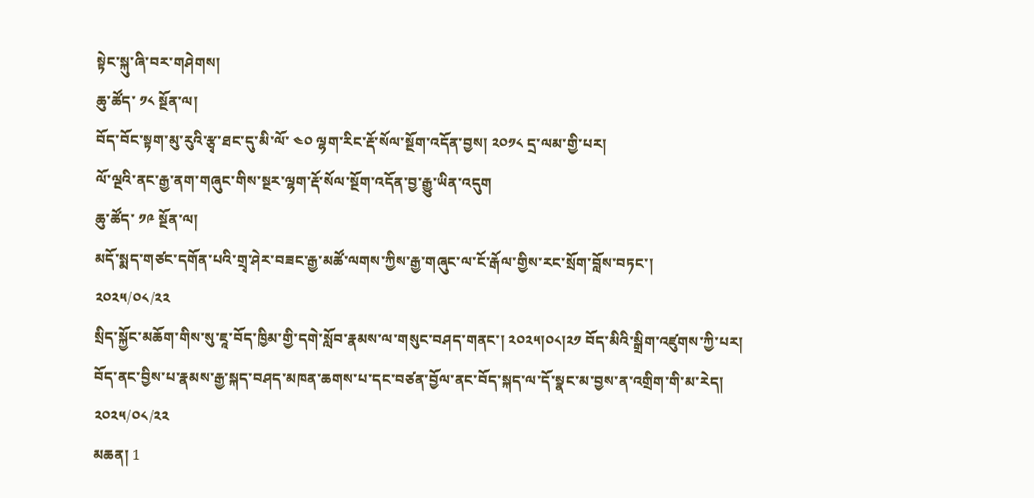སྟེང་སྐུ་ཞི་བར་གཤེགས།
ཆུ་ཚོད་ ༡༨ སྔོན་ལ།
བོད་བོང་སྟག་མུ་རུའི་རྩྭ་ཐང་དུ་མི་ལོ་ ༤༠ ལྷག་རིང་རྡོ་སོལ་སྔོག་འདོན་བྱས། ༢༠༡༨ དྲ་ལམ་གྱི་པར།
ལོ་ལྔའི་ནང་རྒྱ་ནག་གཞུང་གིས་སྔར་ལྷག་རྡོ་སོལ་སྔོག་འདོན་བྱ་རྒྱུ་ཡིན་འདུག
ཆུ་ཚོད་ ༡༩ སྔོན་ལ།
མདོ་སྨད་གཙང་དགོན་པའི་གྲྭ་ཤེར་བཟང་རྒྱ་མཚོ་ལགས་ཀྱིས་རྒྱ་གཞུང་ལ་ངོ་རྒོལ་གྱིས་རང་སྲོག་བློས་བཏང་།
༢༠༢༥/༠༨/༢༢
སྲིད་སྐྱོང་མཆོག་གིས་སུ་ཇཱ་བོད་ཁྱིམ་གྱི་དགེ་སློབ་རྣམས་ལ་གསུང་བཤད་གནང་། ༢༠༢༥།༠༨།༢༡ བོད་མིའི་སྒྲིག་འཛུགས་ཀྱི་པར།
བོད་ནང་བྱིས་པ་རྣམས་རྒྱ་སྐད་བཤད་མཁན་ཆགས་པ་དང་བཙན་བྱོལ་ནང་བོད་སྐད་ལ་དོ་སྣང་མ་བྱས་ན་འགྲིག་གི་མ་རེད།
༢༠༢༥/༠༨/༢༢
མཆན། 1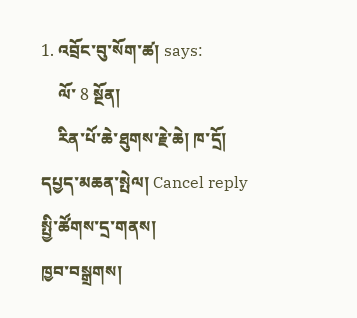1. འབྲོང་བུ་སོག་ཚ། says:
    ལོ་ 8 སྔོན།
    རིན་པོ་ཆེ་ཐུགས་རྗེ་ཆེ། ཁ་དྲོ།
དཔྱད་མཆན་སྤེལ། Cancel reply
སྤྱི་ཚོགས་དྲ་གནས།
ཁྱབ་བསྒྲགས།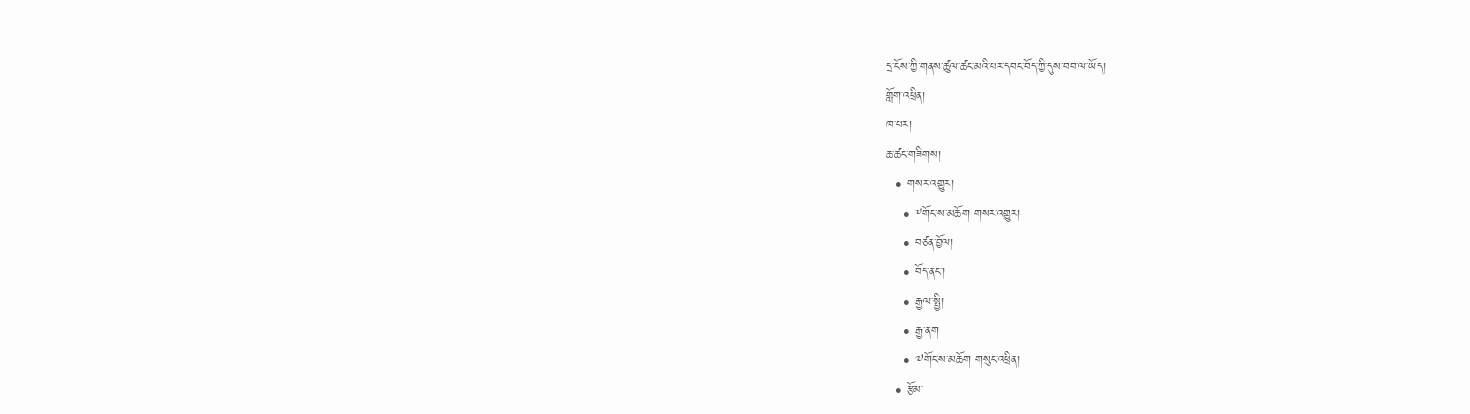དྲ་ངོས་ཀྱི་གནས་ཚུལ་ཚང་མའི་པར་དབང་བོད་ཀྱི་དུས་བབ་ལ་ཡོད།
གློག་འཕྲིན།
ཁ་པར།
ཆ་ཚང་གཟིགས།
  • གསར་འགྱུར།
    • ༸གོང་ས་མཆོག གསར་འགྱུར།
    • བཙན་བྱོལ།
    • བོད་ནང་།
    • རྒྱལ་སྤྱི།
    • རྒྱ་ནག
    • ༧གོང་ས་མཆོག གསུང་འཕྲིན།
  • རྩོམ་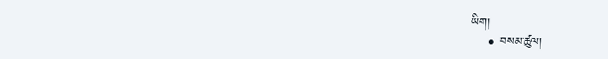ཡིག།
    • བསམ་ཚུལ།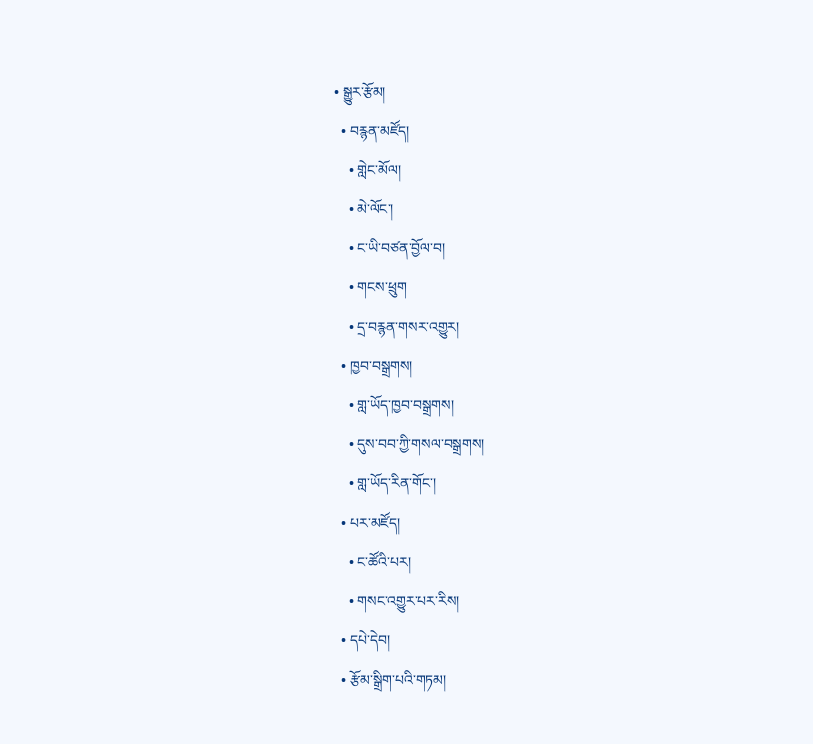• སྒྱུར་རྩོམ།
  • བརྙན་མཛོད།
    • གླེང་མོལ།
    • མེ་ལོང་།
    • ང་ཡི་བཙན་བྱོལ་བ།
    • གངས་ཕྲུག
    • དྲ་བརྙན་གསར་འགྱུར།
  • ཁྱབ་བསྒྲགས།
    • གླ་ཡོད་ཁྱབ་བསྒྲགས།
    • དུས་བབ་ཀྱི་གསལ་བསྒྲགས།
    • གླ་ཡོད་རིན་གོང་།
  • པར་མཛོད།
    • ང་ཚོའི་པར།
    • གསང་འགྱུར་པར་རིས།
  • དཔེ་དེབ།
  • རྩོམ་སྒྲིག་པའི་གཏམ།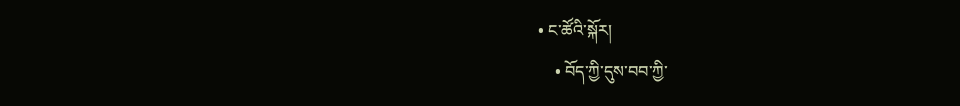• ང་ཚོའི་སྐོར།
    • བོད་ཀྱི་དུས་བབ་ཀྱི་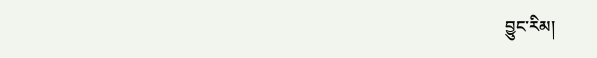བྱུང་རིམ།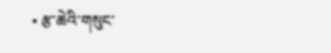• རྩ་ཆེའི་གསུང་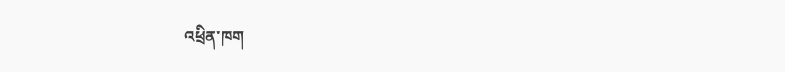འཕྲིན་ཁག